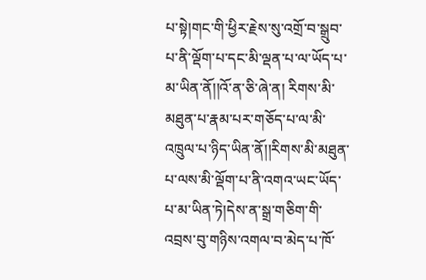པ་སྟེ།གང་གི་ཕྱིར་རྗེས་སུ་འགྲོ་བ་སྒྲུབ་པ་ནི་ལྡོག་པ་དང་མི་ལྡན་པ་ལ་ཡོད་པ་མ་ཡིན་ནོ།།འོ་ན་ཅི་ཞེ་ན། རིགས་མི་མཐུན་པ་རྣམ་པར་གཅོད་པ་ལ་མི་འཁྲུལ་པ་ཉིད་ཡིན་ནོ།།རིགས་མི་མཐུན་པ་ལས་མི་ལྡོག་པ་ནི་འགའ་ཡང་ཡོད་པ་མ་ཡིན་ཏེ།དེས་ན་སྒྲ་གཅིག་གི་འབྲས་བུ་གཉིས་འགལ་བ་མེད་པ་ཁོ་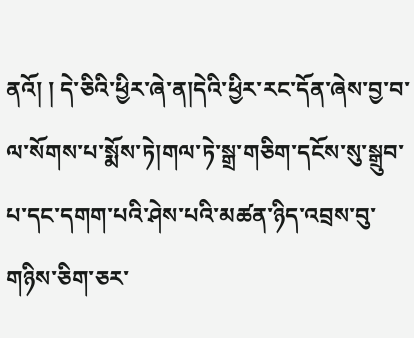ནའོ། ། དེ་ཅིའི་ཕྱིར་ཞེ་ན།དེའི་ཕྱིར་རང་དོན་ཞེས་བྱ་བ་ལ་སོགས་པ་སྨོས་ཏེ།གལ་ཏེ་སྒྲ་གཅིག་དངོས་སུ་སྒྲུབ་པ་དང་དགག་པའི་ཤེས་པའི་མཚན་ཉིད་འབྲས་བུ་གཉིས་ཅིག་ཅར་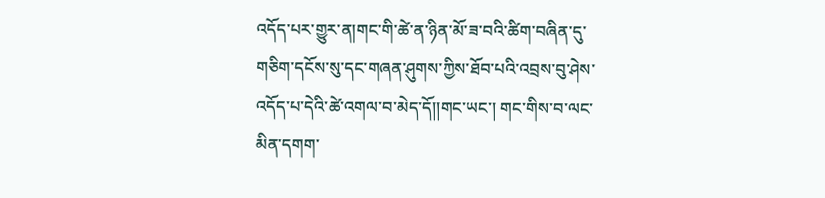འདོད་པར་གྱུར་ན།གང་གི་ཚེ་ན་ཉིན་མོ་ཟ་བའི་ཚིག་བཞིན་དུ་གཅིག་དངོས་སུ་དང་གཞན་ཤུགས་ཀྱིས་ཐོབ་པའི་འབྲས་བུ་ཤེས་འདོད་པ་དེའི་ཚེ་འགལ་བ་མེད་དོ།།གང་ཡང་། གང་གིས་བ་ལང་མིན་དགག་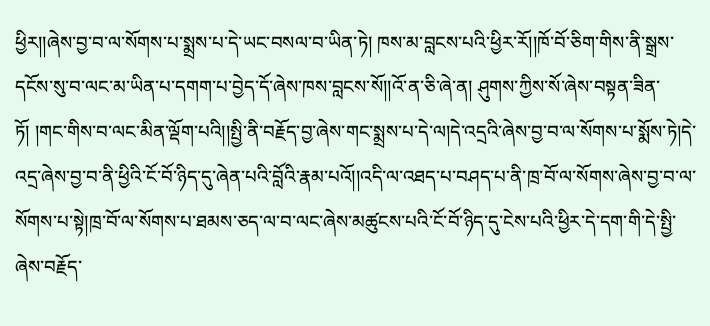ཕྱིར།།ཞེས་བྱ་བ་ལ་སོགས་པ་སྨྲས་པ་དེ་ཡང་བསལ་བ་ཡིན་ཏེ། ཁས་མ་བླངས་པའི་ཕྱིར་རོ།།ཁོ་བོ་ཅིག་གིས་ནི་སྒྲས་དངོས་སུ་བ་ལང་མ་ཡིན་པ་དགག་པ་བྱེད་དོ་ཞེས་ཁས་བླངས་སོ།།འོ་ན་ཅི་ཞེ་ན། ཤུགས་ཀྱིས་སོ་ཞེས་བསྟན་ཟིན་ཏོ། །གང་གིས་བ་ལང་མིན་ལྡོག་པའི།།སྤྱི་ནི་བརྗོད་བྱ་ཞེས་གང་སྨྲས་པ་དེ་ལ།དེ་འདྲའི་ཞེས་བྱ་བ་ལ་སོགས་པ་སྨོས་ཏེ།དེ་འདྲ་ཞེས་བྱ་བ་ནི་ཕྱིའི་ངོ་བོ་ཉིད་དུ་ཞེན་པའི་བློའི་རྣམ་པའོ།།འདི་ལ་འཐད་པ་བཤད་པ་ནི་ཁྲ་བོ་ལ་སོགས་ཞེས་བྱ་བ་ལ་སོགས་པ་སྟེ།ཁྲ་བོ་ལ་སོགས་པ་ཐམས་ཅད་ལ་བ་ལང་ཞེས་མཚུངས་པའི་ངོ་བོ་ཉིད་དུ་ངེས་པའི་ཕྱིར་དེ་དག་གི་དེ་སྤྱི་ཞེས་བརྗོད་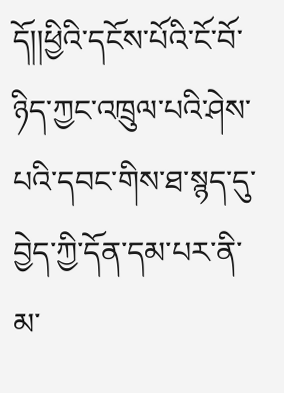དོ།།ཕྱིའི་དངོས་པོའི་ངོ་བོ་ཉིད་ཀྱང་འཁྲུལ་པའི་ཤེས་པའི་དབང་གིས་ཐ་སྙད་དུ་བྱེད་ཀྱི་དོན་དམ་པར་ནི་མ་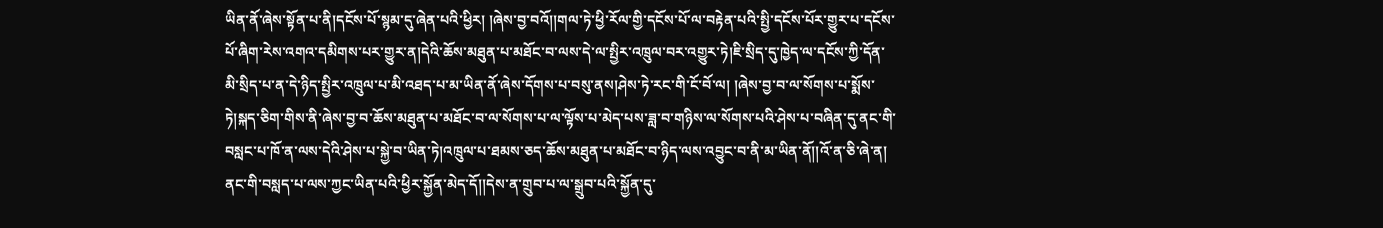ཡིན་ནོ་ཞེས་སྟོན་པ་ནི།དངོས་པོ་སྙམ་དུ་ཞེན་པའི་ཕྱིར། །ཞེས་བྱ་བའོ།།གལ་ཏེ་ཕྱི་རོལ་གྱི་དངོས་པོ་ལ་བརྟེན་པའི་སྤྱི་དངོས་པོར་གྱུར་པ་དངོས་པོ་ཞིག་རེས་འགའ་དམིགས་པར་གྱུར་ན།དེའི་ཆོས་མཐུན་པ་མཐོང་བ་ལས་དེ་ལ་སྤྱིར་འཁྲུལ་བར་འགྱུར་ཏེ།ཇི་སྲིད་དུ་ཁྱེད་ལ་དངོས་ཀྱི་དོན་མི་སྲིད་པ་ན་དེ་ཉིད་སྤྱིར་འཁྲུལ་པ་མི་འཐད་པ་མ་ཡིན་ནོ་ཞེས་དོགས་པ་བསུ་ནས།ཤེས་ཏེ་རང་གི་ངོ་བོ་ལ། །ཞེས་བྱ་བ་ལ་སོགས་པ་སྨོས་ཏེ།སྐད་ཅིག་གིས་ནི་ཞེས་བྱ་བ་ཆོས་མཐུན་པ་མཐོང་བ་ལ་སོགས་པ་ལ་ལྟོས་པ་མེད་པས་ཟླ་བ་གཉིས་ལ་སོགས་པའི་ཤེས་པ་བཞིན་དུ་ནང་གི་བསླང་པ་ཁོ་ན་ལས་དེའི་ཤེས་པ་སྐྱེ་བ་ཡིན་ཏེ།འཁྲུལ་པ་ཐམས་ཅད་ཆོས་མཐུན་པ་མཐོང་བ་ཉིད་ལས་འབྱུང་བ་ནི་མ་ཡིན་ནོ།།འོ་ན་ཅི་ཞེ་ན། ནང་གི་བསླད་པ་ལས་ཀྱང་ཡིན་པའི་ཕྱིར་སྐྱོན་མེད་དོ།།དེས་ན་གྲུབ་པ་ལ་སྒྲུབ་པའི་སྐྱོན་དུ་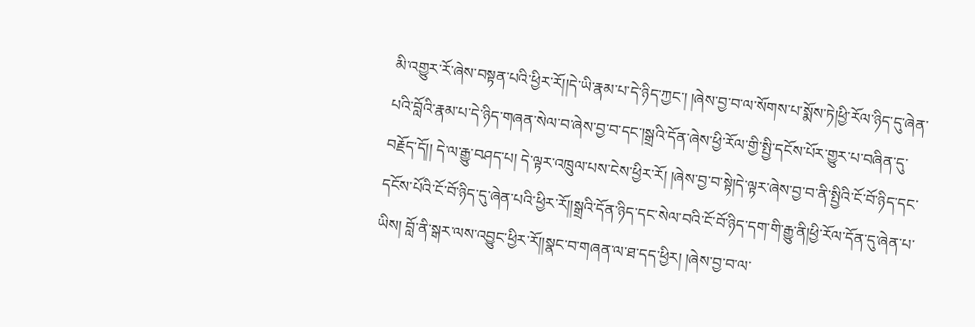མི་འགྱུར་རོ་ཞེས་བསྟན་པའི་ཕྱིར་རོ།།དེ་ཡི་རྣམ་པ་དེ་ཉིད་ཀྱང་། །ཞེས་བྱ་བ་ལ་སོགས་པ་སྨོས་ཏེ།ཕྱི་རོལ་ཉིད་དུ་ཞེན་པའི་བློའི་རྣམ་པ་དེ་ཉིད་གཞན་སེལ་བ་ཞེས་བྱ་བ་དང་།སྒྲའི་དོན་ཞེས་ཕྱི་རོལ་གྱི་སྤྱི་དངོས་པོར་གྱུར་པ་བཞིན་དུ་བརྗོད་དོ།། དེ་ལ་རྒྱུ་བཤད་པ། དེ་ལྟར་འཁྲུལ་པས་ངེས་ཕྱིར་རོ། །ཞེས་བྱ་བ་སྟེ།དེ་ལྟར་ཞེས་བྱ་བ་ནི་སྤྱིའི་ངོ་བོ་ཉིད་དང་དངོས་པོའི་ངོ་བོ་ཉིད་དུ་ཞེན་པའི་ཕྱིར་རོ།།སྒྲའི་དོན་ཉིད་དང་སེལ་བའི་ངོ་བོ་ཉིད་དག་གི་རྒྱུ་ནི།ཕྱི་རོལ་དོན་དུ་ཞེན་པ་ཡིས། བློ་ནི་སྒར་ལས་འབྱུང་ཕྱིར་རོ།།སྣང་བ་གཞན་ལ་ཐ་དད་ཕྱིར། །ཞེས་བྱ་བ་ལ་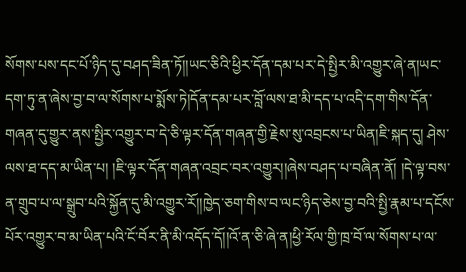སོགས་པས་དང་པོ་ཉིད་དུ་བཤད་ཟིན་ཏོ།།ཡང་ཅིའི་ཕྱིར་དོན་དམ་པར་དེ་སྤྱིར་མི་འགྱུར་ཞེ་ན།ཡང་དག་ཏུ་ན་ཞེས་བྱ་བ་ལ་སོགས་པ་སྨོས་ཏེ།དོན་དམ་པར་བློ་ལས་ཐ་མི་དད་པ་འདི་དག་གིས་དོན་གཞན་དུ་གྱུར་ནས་སྤྱིར་འགྱུར་བ་དེ་ཅི་ལྟར་དོན་གཞན་གྱི་རྗེས་སུ་འབྲངས་པ་ཡིན།ཇི་སྐད་དུ། ཤེས་ལས་ཐ་དད་མ་ཡིན་པ། །ཇི་ལྟར་དོན་གཞན་འབྲང་བར་འགྱུར།།ཞེས་བཤད་པ་བཞིན་ནོ། །དེ་ལྟ་བས་ན་གྲུབ་པ་ལ་སྒྲུབ་པའི་སྐྱོན་དུ་མི་འགྱུར་རོ།།ཁྱེད་ཅག་གིས་བ་ལང་ཉིད་ཅེས་བྱ་བའི་སྤྱི་རྣམ་པ་དངོས་པོར་འགྱུར་བ་མ་ཡིན་པའི་ངོ་བོར་ནི་མི་འདོད་དོ།།འོ་ན་ཅི་ཞེ་ན།ཕྱི་རོལ་གྱི་ཁྲ་བོ་ལ་སོགས་པ་ལ་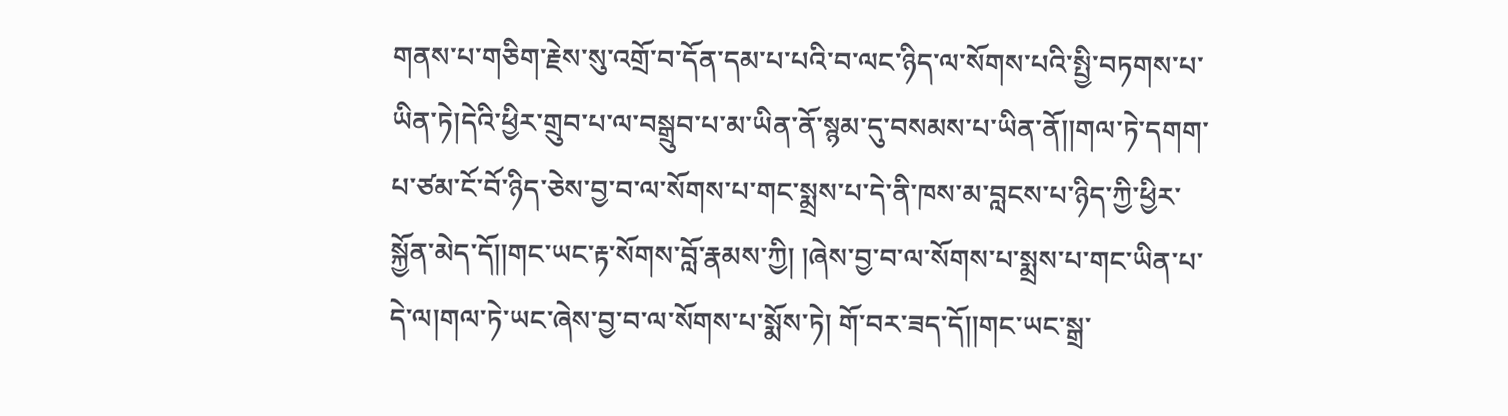གནས་པ་གཅིག་རྗེས་སུ་འགྲོ་བ་དོན་དམ་པ་པའི་བ་ལང་ཉིད་ལ་སོགས་པའི་སྤྱི་བཏགས་པ་ཡིན་ཏེ།དེའི་ཕྱིར་གྲུབ་པ་ལ་བསྒྲུབ་པ་མ་ཡིན་ནོ་སྙམ་དུ་བསམས་པ་ཡིན་ནོ།།གལ་ཏེ་དགག་པ་ཙམ་ངོ་བོ་ཉིད་ཅེས་བྱ་བ་ལ་སོགས་པ་གང་སྨྲས་པ་དེ་ནི་ཁས་མ་བླངས་པ་ཉིད་ཀྱི་ཕྱིར་སྐྱོན་མེད་དོ།།གང་ཡང་རྟ་སོགས་བློ་རྣམས་ཀྱི། །ཞེས་བྱ་བ་ལ་སོགས་པ་སྨྲས་པ་གང་ཡིན་པ་དེ་ལ།གལ་ཏེ་ཡང་ཞེས་བྱ་བ་ལ་སོགས་པ་སྨོས་ཏེ། གོ་བར་ཟད་དོ།།གང་ཡང་སྒྲ་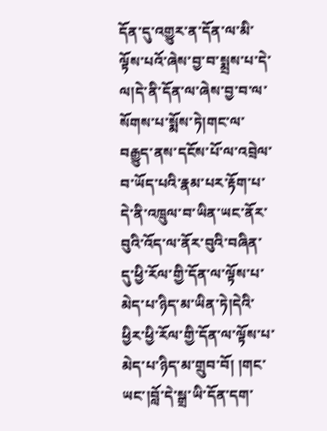དོན་དུ་འགྱུར་ན་དོན་ལ་མི་ལྟོས་པའོ་ཞེས་བྱ་བ་སྨྲས་པ་དེ་ལ།དེ་ནི་དོན་ལ་ཞེས་བྱ་བ་ལ་སོགས་པ་སྨོས་ཏེ།གང་ལ་བརྒྱུད་ནས་དངོས་པོ་ལ་འབྲེལ་བ་ཡོད་པའི་རྣམ་པར་རྟོག་པ་དེ་ནི་འཁྲུལ་བ་ཡིན་ཡང་ནོར་བུའི་འོད་ལ་ནོར་བུའི་བཞིན་དུ་ཕྱི་རོལ་གྱི་དོན་ལ་ལྟོས་པ་མེད་པ་ཉིད་མ་ཡིན་ཏེ།དེའི་ཕྱིར་ཕྱི་རོལ་གྱི་དོན་ལ་ལྟོས་པ་མེད་པ་ཉིད་མ་གྲུབ་བོ། །གང་ཡང་།བློ་དེ་སྒྲ་ཡི་དོན་དག་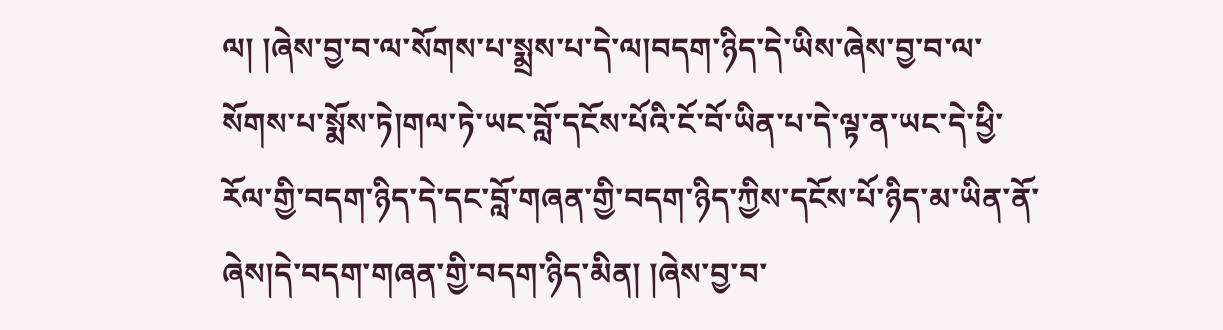ལ། །ཞེས་བྱ་བ་ལ་སོགས་པ་སྨྲས་པ་དེ་ལ།བདག་ཉིད་དེ་ཡིས་ཞེས་བྱ་བ་ལ་སོགས་པ་སྨོས་ཏེ།གལ་ཏེ་ཡང་བློ་དངོས་པོའི་ངོ་བོ་ཡིན་པ་དེ་ལྟ་ན་ཡང་དེ་ཕྱི་རོལ་གྱི་བདག་ཉིད་དེ་དང་བློ་གཞན་གྱི་བདག་ཉིད་ཀྱིས་དངོས་པོ་ཉིད་མ་ཡིན་ནོ་ཞེས།དེ་བདག་གཞན་གྱི་བདག་ཉིད་མིན། །ཞེས་བྱ་བ་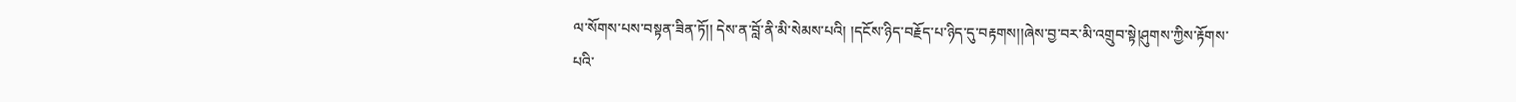ལ་སོགས་པས་བསྟན་ཟིན་ཏོ།། དེས་ན་བློ་ནི་མི་སེམས་པའི། །དངོས་ཉིད་བརྗོད་པ་ཉིད་དུ་བརྟགས།།ཞེས་བྱ་བར་མི་འགྲུབ་སྟེ།ཤུགས་ཀྱིས་རྟོགས་པའི་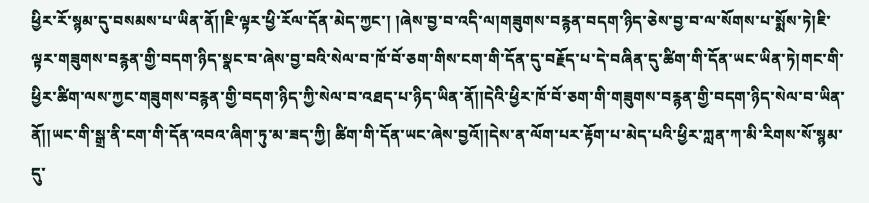ཕྱིར་རོ་སྙམ་དུ་བསམས་པ་ཡིན་ནོ།།ཇི་ལྟར་ཕྱི་རོལ་དོན་མེད་ཀྱང་། །ཞེས་བྱ་བ་འདི་ལ།གཟུགས་བརྙན་བདག་ཉིད་ཅེས་བྱ་བ་ལ་སོགས་པ་སྨོས་ཏེ།ཇི་ལྟར་གཟུགས་བརྙན་གྱི་བདག་ཉིད་སྣང་བ་ཞེས་བྱ་བའི་སེལ་བ་ཁོ་བོ་ཅག་གིས་ངག་གི་དོན་དུ་བརྗོད་པ་དེ་བཞིན་དུ་ཚིག་གི་དོན་ཡང་ཡིན་ཏེ།གང་གི་ཕྱིར་ཚིག་ལས་ཀྱང་གཟུགས་བརྙན་གྱི་བདག་ཉིད་ཀྱི་སེལ་བ་འཐད་པ་ཉིད་ཡིན་ནོ།།དེའི་ཕྱིར་ཁོ་བོ་ཅག་གི་གཟུགས་བརྙན་གྱི་བདག་ཉིད་སེལ་བ་ཡིན་ནོ།།ཡང་གི་སྒྲ་ནི་ངག་གི་དོན་འབའ་ཞིག་ཏུ་མ་ཟད་ཀྱི། ཚིག་གི་དོན་ཡང་ཞེས་བྱའོ།།དེས་ན་ལོག་པར་རྟོག་པ་མེད་པའི་ཕྱིར་ཀླན་ཀ་མི་རིགས་སོ་སྙམ་དུ་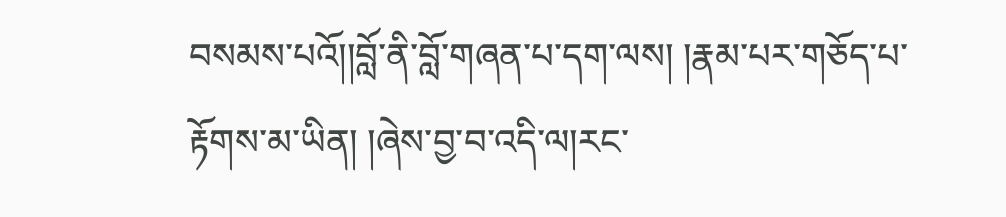བསམས་པའོ།།བློ་ནི་བློ་གཞན་པ་དག་ལས། །རྣམ་པར་གཅོད་པ་རྟོགས་མ་ཡིན། །ཞེས་བྱ་བ་འདི་ལ།རང་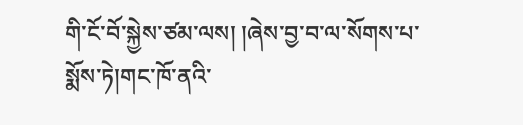གི་ངོ་བོ་སྐྱེས་ཙམ་ལས། །ཞེས་བྱ་བ་ལ་སོགས་པ་སྨོས་ཏེ།གང་ཁོ་ནའི་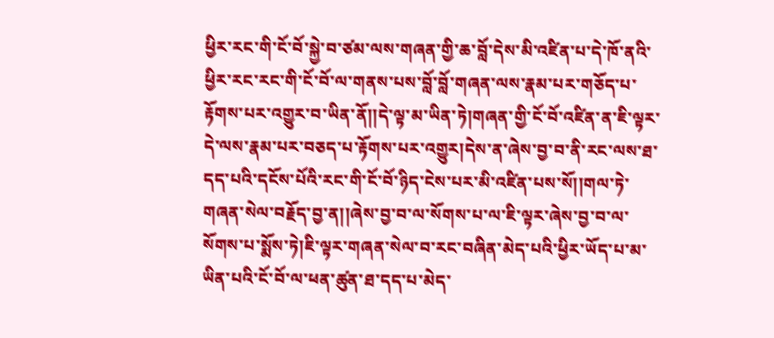ཕྱིར་རང་གི་ངོ་བོ་སྐྱེ་བ་ཙམ་ལས་གཞན་གྱི་ཆ་བློ་དེས་མི་འཛིན་པ་དེ་ཁོ་ནའི་ཕྱིར་རང་རང་གི་ངོ་བོ་ལ་གནས་པས་བློ་བློ་གཞན་ལས་རྣམ་པར་གཅོད་པ་རྟོགས་པར་འགྱུར་བ་ཡིན་ནོ།།དེ་ལྟ་མ་ཡིན་ཏེ།གཞན་གྱི་ངོ་བོ་འཛིན་ན་ཇི་ལྟར་དེ་ལས་རྣམ་པར་བཅད་པ་རྟོགས་པར་འགྱུར།དེས་ན་ཞེས་བྱ་བ་ནི་རང་ལས་ཐ་དད་པའི་དངོས་པོའི་རང་གི་ངོ་བོ་ཉིད་ངེས་པར་མི་འཛིན་པས་སོ།།གལ་ཏེ་གཞན་སེལ་བརྗོད་བྱ་ན།།ཞེས་བྱ་བ་ལ་སོགས་པ་ལ་ཇི་ལྟར་ཞེས་བྱ་བ་ལ་སོགས་པ་སྨོས་ཏེ།ཇི་ལྟར་གཞན་སེལ་བ་རང་བཞིན་མེད་པའི་ཕྱིར་ཡོད་པ་མ་ཡིན་པའི་ངོ་བོ་ལ་ཕན་ཚུན་ཐ་དད་པ་མེད་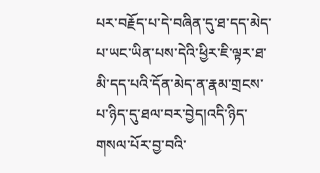པར་བརྗོད་པ་དེ་བཞིན་དུ་ཐ་དད་མེད་པ་ཡང་ཡིན་པས་དེའི་ཕྱིར་ཇི་ལྟར་ཐ་མི་དད་པའི་དོན་མེད་ན་རྣམ་གྲངས་པ་ཉིད་དུ་ཐལ་བར་བྱེད།འདི་ཉིད་གསལ་པོར་བྱ་བའི་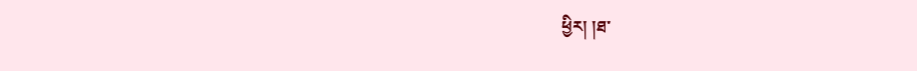ཕྱིར། །ཐ་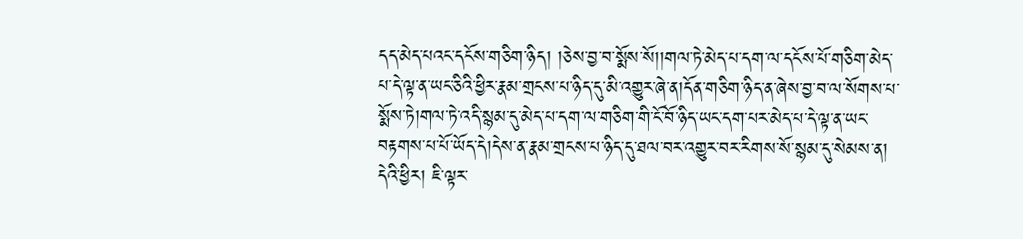དད་མེད་པའང་དངོས་གཅིག་ཉིད། །ཅེས་བྱ་བ་སྨོས་སོ།།གལ་ཏེ་མེད་པ་དག་ལ་དངོས་པོ་གཅིག་མེད་པ་དེ་ལྟ་ན་ཡང་ཅིའི་ཕྱིར་རྣམ་གྲངས་པ་ཉིད་དུ་མི་འགྱུར་ཞེ་ན།དོན་གཅིག་ཉིད་ན་ཞེས་བྱ་བ་ལ་སོགས་པ་སྨོས་ཏེ།གལ་ཏེ་འདི་སྙམ་དུ་མེད་པ་དག་ལ་གཅིག་གི་ངོ་བོ་ཉིད་ཡང་དག་པར་མེད་པ་དེ་ལྟ་ན་ཡང་བརྟགས་པ་པོ་ཡོད་དེ།དེས་ན་རྣམ་གྲངས་པ་ཉིད་དུ་ཐལ་བར་འགྱུར་བར་རིགས་སོ་སྙམ་དུ་སེམས་ན། དེའི་ཕྱིར། ཇི་ལྟར་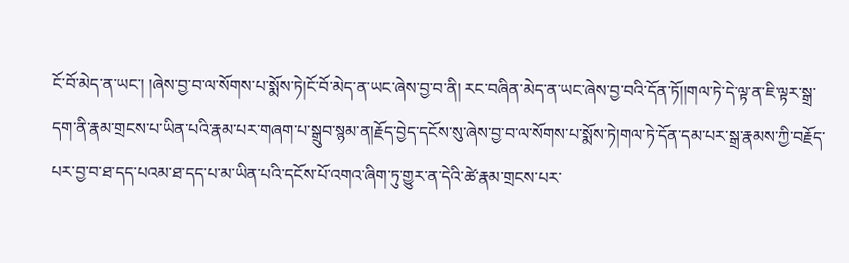ངོ་བོ་མེད་ན་ཡང་། །ཞེས་བྱ་བ་ལ་སོགས་པ་སྨོས་ཏེ།ངོ་བོ་མེད་ན་ཡང་ཞེས་བྱ་བ་ནི། རང་བཞིན་མེད་ན་ཡང་ཞེས་བྱ་བའི་དོན་ཏོ།།གལ་ཏེ་དེ་ལྟ་ན་ཇི་ལྟར་སྒྲ་དག་ནི་རྣམ་གྲངས་པ་ཡིན་པའི་རྣམ་པར་གཞག་པ་སྒྲུབ་སྙམ་ན།རྗོད་བྱེད་དངོས་སུ་ཞེས་བྱ་བ་ལ་སོགས་པ་སྨོས་ཏེ།གལ་ཏེ་དོན་དམ་པར་སྒྲ་རྣམས་ཀྱི་བརྗོད་པར་བྱ་བ་ཐ་དད་པའམ་ཐ་དད་པ་མ་ཡིན་པའི་དངོས་པོ་འགའ་ཞིག་ཏུ་གྱུར་ན་དེའི་ཚེ་རྣམ་གྲངས་པར་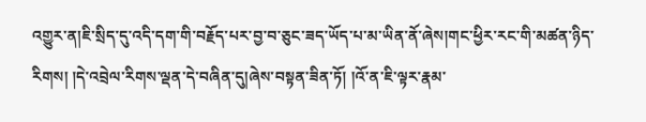འགྱུར་ན།ཇི་སྲིད་དུ་འདི་དག་གི་བརྗོད་པར་བྱ་བ་ཅུང་ཟད་ཡོད་པ་མ་ཡིན་ནོ་ཞེས།གང་ཕྱིར་རང་གི་མཚན་ཉིད་རིགས། །དེ་འབྲེལ་རིགས་ལྡན་དེ་བཞིན་དུ།ཞེས་བསྟན་ཟིན་ཏོ། །འོ་ན་ཇི་ལྟར་རྣམ་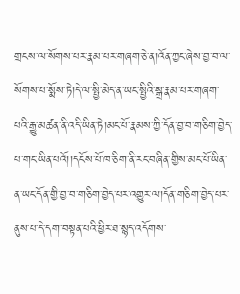གྲངས་ལ་སོགས་པར་རྣམ་པར་གཞག་ཅེ་ན།འོན་ཀྱང་ཞེས་བྱ་བ་ལ་སོགས་པ་སྨོས་ཏེ།དེ་ལ་སྤྱི་མེད་ན་ཡང་སྤྱིའི་སྒྲ་རྣམ་པར་གཞག་པའི་རྒྱུ་མཚན་ནི་འདི་ཡིན་ཏེ།མང་པོ་རྣམས་ཀྱི་དོན་བྱ་བ་གཅིག་བྱེད་པ་གང་ཡིན་པའོ།།དངོས་པོ་ཁ་ཅིག་ནི་རང་བཞིན་གྱིས་མང་པོ་ཡིན་ན་ཡང་དོན་གྱི་བྱ་བ་གཅིག་བྱེད་པར་འགྱུར་ལ།དོན་གཅིག་བྱེད་པར་ནུས་པ་དེ་དག་བསྟན་པའི་ཕྱིར་ཐ་སྙད་འདོགས་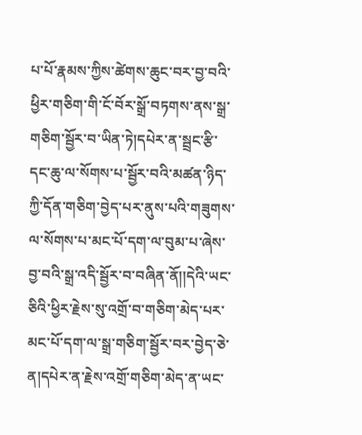པ་པོ་རྣམས་ཀྱིས་ཚེགས་ཆུང་བར་བྱ་བའི་ཕྱིར་གཅིག་གི་ངོ་བོར་སྒྲོ་བཏགས་ནས་སྒྲ་གཅིག་སྦྱོར་བ་ཡིན་ཏེ།དཔེར་ན་སྦྲང་རྩི་དང་ཆུ་ལ་སོགས་པ་སྦྱོར་བའི་མཚན་ཉིད་ཀྱི་དོན་གཅིག་བྱེད་པར་ནུས་པའི་གཟུགས་ལ་སོགས་པ་མང་པོ་དག་ལ་བུམ་པ་ཞེས་བྱ་བའི་སྒྲ་འདི་སྦྱོར་བ་བཞིན་ནོ།།དེའི་ཡང་ཅིའི་ཕྱིར་རྗེས་སུ་འགྲོ་བ་གཅིག་མེད་པར་མང་པོ་དག་ལ་སྒྲ་གཅིག་སྦྱོར་བར་བྱེད་ཅེ་ན།དཔེར་ན་རྗེས་འགྲོ་གཅིག་མེད་ན་ཡང་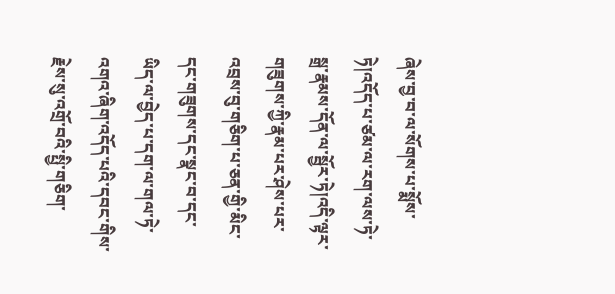ཞེས་བྱ་བ་ལ་སོགས་པ་སྨོས་ཏེ།འདོད་པ་ཙམ་ལ་རག་ལས་ཏེ་སྒྲ་རྣམས་དོན་ལ་སྦྱོར་ཏེ།འདི་ལྟར་གཟུགས་ཀྱི་རྣམ་པར་ཤེས་པར་འབྲས་བུ་གཅིག་པ་ཅན་གྱི་མིང་དང་གཟུགས་དང་སྣང་བ་དང་ཡིད་ལ་བྱེད་པ་དག་ལ་གལ་ཏེ་འགའ་ཞིག་འདོད་པའི་དབང་གིས་རྗེས་སུ་འགྲོ་བའི་སྤྱི་གཅིག་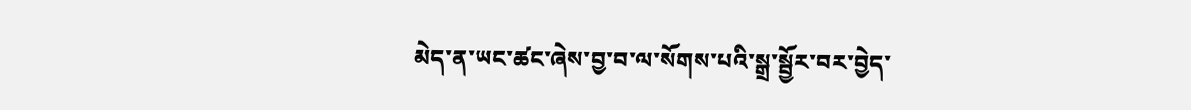མེད་ན་ཡང་ཚང་ཞེས་བྱ་བ་ལ་སོགས་པའི་སྒྲ་སྦྱོར་བར་བྱེད་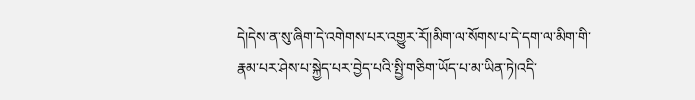དེ།དེས་ན་སུ་ཞིག་དེ་འགེགས་པར་འགྱུར་རོ།།མིག་ལ་སོགས་པ་དེ་དག་ལ་མིག་གི་རྣམ་པར་ཤེས་པ་སྐྱེད་པར་བྱེད་པའི་སྤྱི་གཅིག་ཡོད་པ་མ་ཡིན་ཏེ།འདི་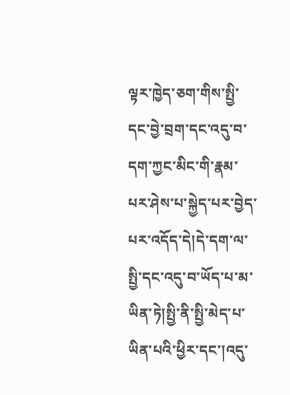ལྟར་ཁྱེད་ཅག་གིས་སྤྱི་དང་བྱེ་བྲག་དང་འདུ་བ་དག་ཀྱང་མིང་གི་རྣམ་པར་ཤེས་པ་སྐྱེད་པར་བྱེད་པར་འདོད་དེ།དེ་དག་ལ་སྤྱི་དང་འདུ་བ་ཡོད་པ་མ་ཡིན་ཏེ།སྤྱི་ནི་སྤྱི་མེད་པ་ཡིན་པའི་ཕྱིར་དང་།འདུ་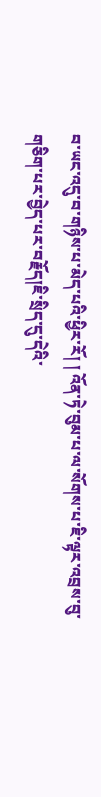བ་ཡང་འདུ་བ་གཉིས་པ་མེད་པའི་ཕྱིར་རོ། ། འོན་ཏེ་བུམ་པ་ལ་སོགས་པ་ཇི་ལྟར་འབྲས་བུ་གཅིག་པར་བྱེད་པར་བརྗོད།ཇི་སྲིད་དུ་དེའི་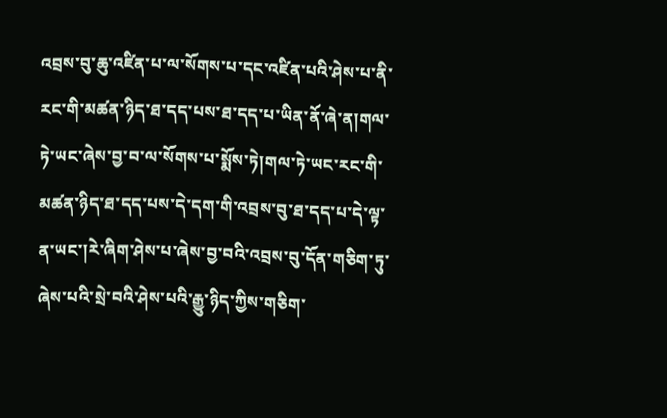འབྲས་བུ་ཆུ་འཛིན་པ་ལ་སོགས་པ་དང་འཛིན་པའི་ཤེས་པ་ནི་རང་གི་མཚན་ཉིད་ཐ་དད་པས་ཐ་དད་པ་ཡིན་ནོ་ཞེ་ན།གལ་ཏེ་ཡང་ཞེས་བྱ་བ་ལ་སོགས་པ་སྨོས་ཏེ།གལ་ཏེ་ཡང་རང་གི་མཚན་ཉིད་ཐ་དད་པས་དེ་དག་གི་འབྲས་བུ་ཐ་དད་པ་དེ་ལྟ་ན་ཡང་།རེ་ཞིག་ཤེས་པ་ཞེས་བྱ་བའི་འབྲས་བུ་དོན་གཅིག་ཏུ་ཞེས་པའི་སྲེ་བའི་ཤེས་པའི་རྒྱུ་ཉིད་ཀྱིས་གཅིག་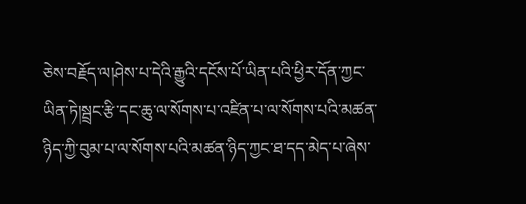ཅེས་བརྗོད་ལ།ཤེས་པ་དེའི་རྒྱུའི་དངོས་པོ་ཡིན་པའི་ཕྱིར་དོན་ཀྱང་ཡིན་ཏེ།སྦྲང་རྩི་དང་ཆུ་ལ་སོགས་པ་འཛིན་པ་ལ་སོགས་པའི་མཚན་ཉིད་ཀྱི་བུམ་པ་ལ་སོགས་པའི་མཚན་ཉིད་ཀྱང་ཐ་དད་མེད་པ་ཞེས་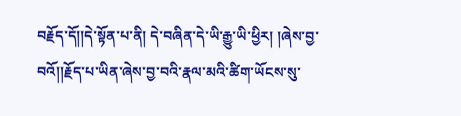བརྗོད་དོ།།དེ་སྟོན་པ་ནི། དེ་བཞིན་དེ་ཡི་རྒྱུ་ཡི་ཕྱིར། །ཞེས་བྱ་བའོ།།རྗོད་པ་ཡིན་ཞེས་བྱ་བའི་རྣལ་མའི་ཚིག་ཡོངས་སུ་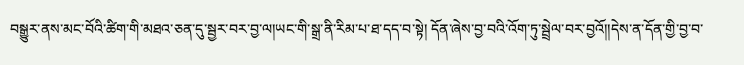བསྒྱུར་ནས་མང་བོའི་ཚིག་གི་མཐའ་ཅན་དུ་སྦྱར་བར་བྱ་ལ།ཡང་གི་སྒྲ་ནི་རིམ་པ་ཐ་དད་བ་སྟེ། དོན་ཞེས་བྱ་བའི་འོག་ཏུ་སྦྲེལ་བར་བྱའོ།།དེས་ན་དོན་གྱི་བྱ་བ་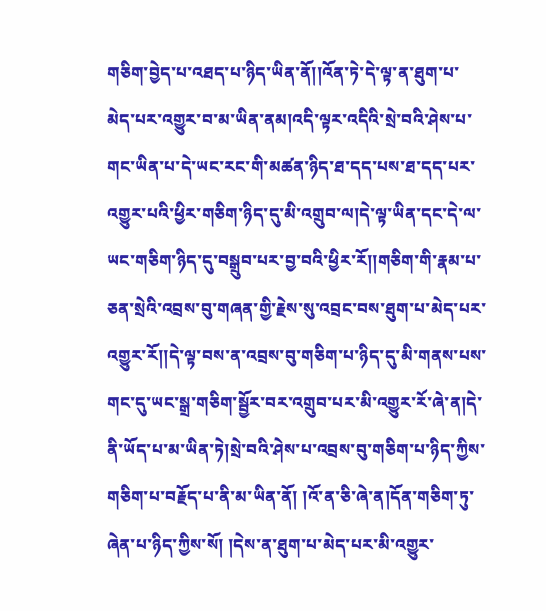གཅིག་བྱེད་པ་འཐད་པ་ཉིད་ཡིན་ནོ།།འོན་ཏེ་དེ་ལྟ་ན་ཐུག་པ་མེད་པར་འགྱུར་བ་མ་ཡིན་ནམ།འདི་ལྟར་འདིའི་སྲེ་བའི་ཤེས་པ་གང་ཡིན་པ་དེ་ཡང་རང་གི་མཚན་ཉིད་ཐ་དད་པས་ཐ་དད་པར་འགྱུར་པའི་ཕྱིར་གཅིག་ཉིད་དུ་མི་འགྲུབ་ལ།དེ་ལྟ་ཡིན་དང་དེ་ལ་ཡང་གཅིག་ཉིད་དུ་བསྒྲུབ་པར་བྱ་བའི་ཕྱིར་རོ།།གཅིག་གི་རྣམ་པ་ཅན་སྲེའི་འབྲས་བུ་གཞན་གྱི་རྗེས་སུ་འབྲང་བས་ཐུག་པ་མེད་པར་འགྱུར་རོ།།དེ་ལྟ་བས་ན་འབྲས་བུ་གཅིག་པ་ཉིད་དུ་མི་གནས་པས་གང་དུ་ཡང་སྒྲ་གཅིག་སྦྱོར་བར་འགྲུབ་པར་མི་འགྱུར་རོ་ཞེ་ན།དེ་ནི་ཡོད་པ་མ་ཡིན་ཏེ།སྲེ་བའི་ཤེས་པ་འབྲས་བུ་གཅིག་པ་ཉིད་ཀྱིས་གཅིག་པ་བརྗོད་པ་ནི་མ་ཡིན་ནོ། །འོ་ན་ཅི་ཞེ་ན།དོན་གཅིག་ཏུ་ཞེན་པ་ཉིད་ཀྱིས་སོ། །དེས་ན་ཐུག་པ་མེད་པར་མི་འགྱུར་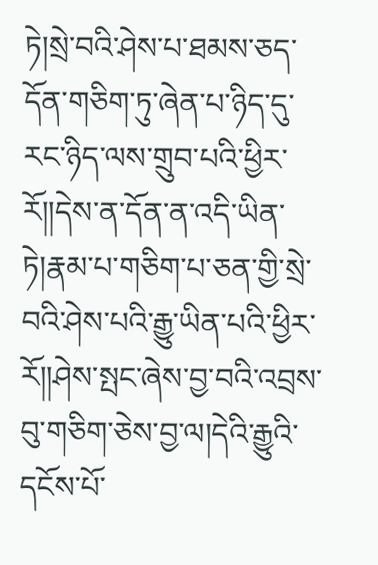ཏེ།སྲེ་བའི་ཤེས་པ་ཐམས་ཅད་དོན་གཅིག་ཏུ་ཞེན་པ་ཉིད་དུ་རང་ཉིད་ལས་གྲུབ་པའི་ཕྱིར་རོ།།དེས་ན་དོན་ན་འདི་ཡིན་ཏེ།རྣམ་པ་གཅིག་པ་ཅན་གྱི་སྲེ་བའི་ཤེས་པའི་རྒྱུ་ཡིན་པའི་ཕྱིར་རོ།།ཤེས་སྤང་ཞེས་བྱ་བའི་འབྲས་བུ་གཅིག་ཅེས་བྱ་ལ།དེའི་རྒྱུའི་དངོས་པོ་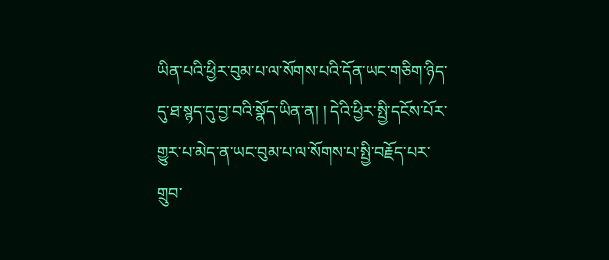ཡིན་པའི་ཕྱིར་བུམ་པ་ལ་སོགས་པའི་དོན་ཡང་གཅིག་ཉིད་དུ་ཐ་སྙད་དུ་བྱ་བའི་སྣོད་ཡིན་ན། ། དེའི་ཕྱིར་སྤྱི་དངོས་པོར་གྱུར་པ་མེད་ན་ཡང་བུམ་པ་ལ་སོགས་པ་སྤྱི་བརྗོད་པར་གྲུབ་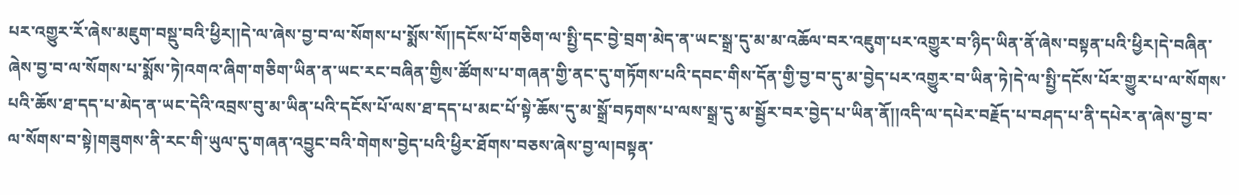པར་འགྱུར་རོ་ཞེས་མཇུག་བསྡུ་བའི་ཕྱིར།།དེ་ལ་ཞེས་བྱ་བ་ལ་སོགས་པ་སྨོས་སོ།།དངོས་པོ་གཅིག་ལ་སྤྱི་དང་བྱེ་བྲག་མེད་ན་ཡང་སྒྲ་དུ་མ་མ་འཆོལ་བར་འཇུག་པར་འགྱུར་བ་ཉིད་ཡིན་ནོ་ཞེས་བསྟན་པའི་ཕྱིར།དེ་བཞིན་ཞེས་བྱ་བ་ལ་སོགས་པ་སྨོས་ཏེ།འགའ་ཞིག་གཅིག་ཡིན་ན་ཡང་རང་བཞིན་གྱིས་ཚོགས་པ་གཞན་གྱི་ནང་དུ་གཏོགས་པའི་དབང་གིས་དོན་གྱི་བྱ་བ་དུ་མ་བྱེད་པར་འགྱུར་བ་ཡིན་ཏེ།དེ་ལ་སྤྱི་དངོས་པོར་གྱུར་པ་ལ་སོགས་པའི་ཆོས་ཐ་དད་པ་མེད་ན་ཡང་དེའི་འབྲས་བུ་མ་ཡིན་པའི་དངོས་པོ་ལས་ཐ་དད་པ་མང་པོ་སྟེ་ཆོས་དུ་མ་སྒྲོ་བཏགས་པ་ལས་སྒྲ་དུ་མ་སྦྱོར་བར་བྱེད་པ་ཡིན་ནོ།།འདི་ལ་དཔེར་བརྗོད་པ་བཤད་པ་ནི་དཔེར་ན་ཞེས་བྱ་བ་ལ་སོགས་བ་སྟེ།གཟུགས་ནི་རང་གི་ཡུལ་དུ་གཞན་འབྱུང་བའི་གེགས་བྱེད་པའི་ཕྱིར་ཐོགས་བཅས་ཞེས་བྱ་ལ།བསྟན་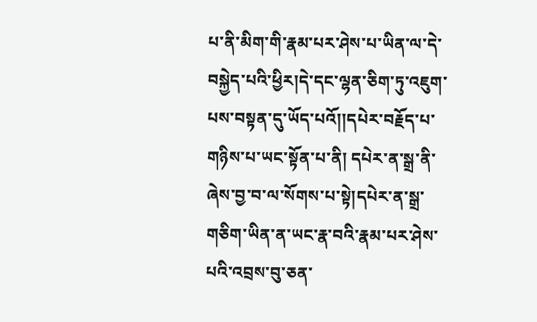པ་ནི་མིག་གི་རྣམ་པར་ཤེས་པ་ཡིན་ལ་དེ་བསྐྱེད་པའི་ཕྱིར།དེ་དང་ལྷན་ཅིག་ཏུ་འཇུག་པས་བསྟན་དུ་ཡོད་པའོ།།དཔེར་བརྗོད་པ་གཉིས་པ་ཡང་སྟོན་པ་ནི། དཔེར་ན་སྒྲ་ནི་ཞེས་བྱ་བ་ལ་སོགས་པ་སྟེ།དཔེར་ན་སྒྲ་གཅིག་ཡིན་ན་ཡང་རྣ་བའི་རྣམ་པར་ཤེས་པའི་འབྲས་བུ་ཅན་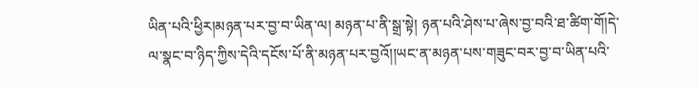ཡིན་པའི་ཕྱིར།མཉན་པར་བྱ་བ་ཡིན་ལ། མཉན་པ་ནི་སྒྲ་སྟེ། ཉན་པའི་ཤེས་པ་ཞེས་བྱ་བའི་ཐ་ཚིག་གོ།དེ་ལ་སྣང་བ་ཉིད་ཀྱིས་དེའི་དངོས་པོ་ནི་མཉན་པར་བྱའོ།།ཡང་ན་མཉན་པས་གཟུང་བར་བྱ་བ་ཡིན་པའི་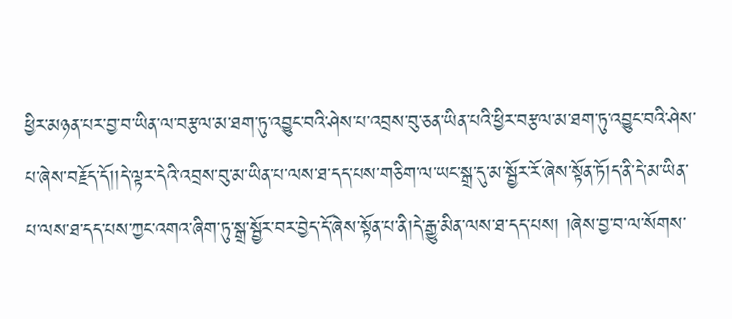ཕྱིར་མཉན་པར་བྱ་བ་ཡིན་ལ་བརྩལ་མ་ཐག་ཏུ་འབྱུང་བའི་ཤེས་པ་འབྲས་བུ་ཅན་ཡིན་པའི་ཕྱིར་བརྩལ་མ་ཐག་ཏུ་འབྱུང་བའི་ཤེས་པ་ཞེས་བརྗོད་དོ།།དེ་ལྟར་དེའི་འབྲས་བུ་མ་ཡིན་པ་ལས་ཐ་དད་པས་གཅིག་ལ་ཡང་སྒྲ་དུ་མ་སྦྱོར་རོ་ཞེས་སྟོན་ཏོ།ད་ནི་དེ་མ་ཡིན་པ་ལས་ཐ་དད་པས་ཀྱང་འགའ་ཞིག་ཏུ་སྒྲ་སྦྱོར་བར་བྱེད་དོ་ཞེས་སྟོན་པ་ནི།དེ་རྒྱུ་མིན་ལས་ཐ་དད་པས། །ཞེས་བྱ་བ་ལ་སོགས་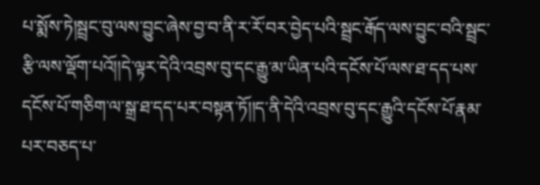པ་སྨོས་ཏེ།སྦྲང་བུ་ལས་བྱུང་ཞེས་བྱ་བ་ནི་ར་རོ་བར་བྱེད་པའི་སྦྲང་རྒོད་ལས་བྱུང་བའི་སྦྲང་རྩི་ལས་ལྡོག་པའོ།།དེ་ལྟར་དེའི་འབྲས་བུ་དང་རྒྱུ་མ་ཡིན་པའི་དངོས་པོ་ལས་ཐ་དད་པས་དངོས་པོ་གཅིག་ལ་སྒྲ་ཐ་དད་པར་བསྟན་ཏོ།།ད་ནི་དེའི་འབྲས་བུ་དང་རྒྱུའི་དངོས་པོ་རྣམ་པར་བཅད་པ་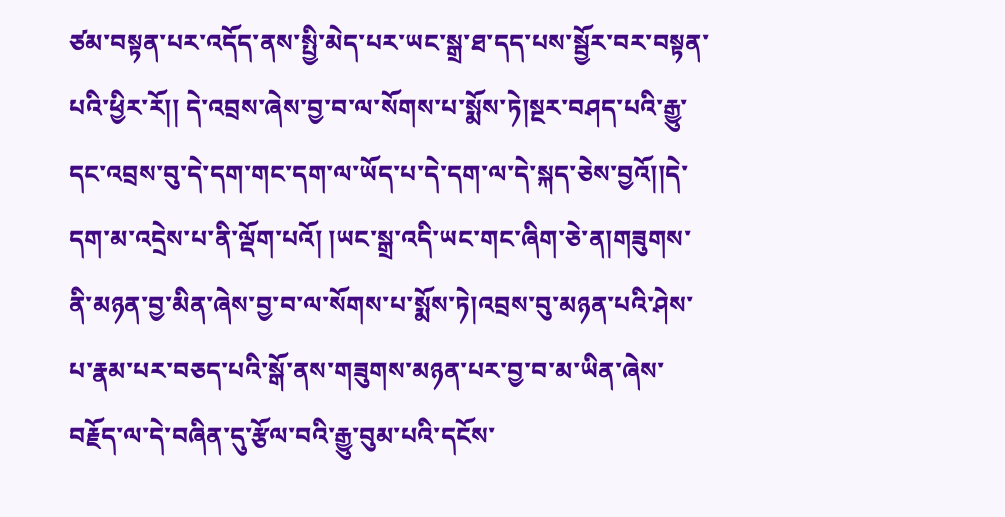ཙམ་བསྟན་པར་འདོད་ནས་སྤྱི་མེད་པར་ཡང་སྒྲ་ཐ་དད་པས་སྦྱོར་བར་བསྟན་པའི་ཕྱིར་རོ།། དེ་འབྲས་ཞེས་བྱ་བ་ལ་སོགས་པ་སྨོས་ཏེ།སྔར་བཤད་པའི་རྒྱུ་དང་འབྲས་བུ་དེ་དག་གང་དག་ལ་ཡོད་པ་དེ་དག་ལ་དེ་སྐད་ཅེས་བྱའོ།།དེ་དག་མ་འདྲེས་པ་ནི་ལྡོག་པའོ། །ཡང་སྒྲ་འདི་ཡང་གང་ཞིག་ཅེ་ན།གཟུགས་ནི་མཉན་བྱ་མིན་ཞེས་བྱ་བ་ལ་སོགས་པ་སྨོས་ཏེ།འབྲས་བུ་མཉན་པའི་ཤེས་པ་རྣམ་པར་བཅད་པའི་སྒོ་ནས་གཟུགས་མཉན་པར་བྱ་བ་མ་ཡིན་ཞེས་བརྗོད་ལ་དེ་བཞིན་དུ་རྩོལ་བའི་རྒྱུ་བུམ་པའི་དངོས་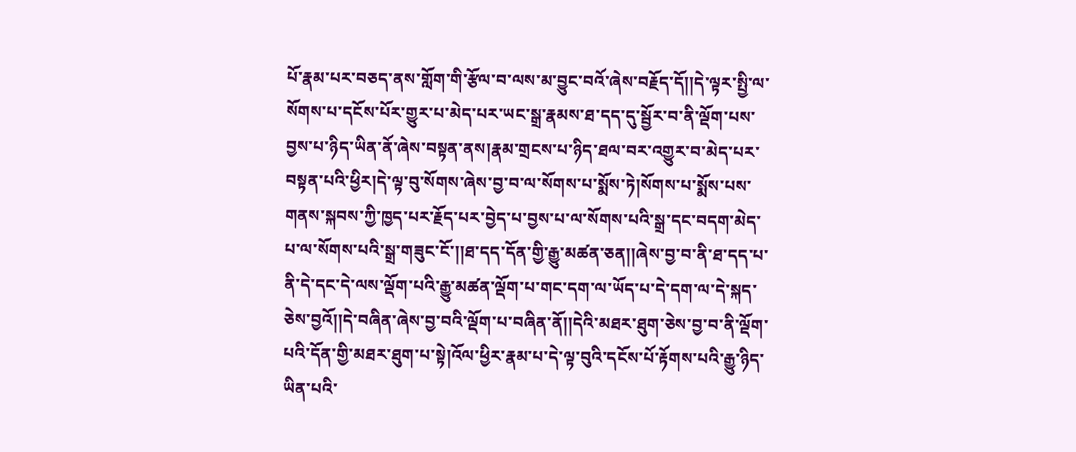པོ་རྣམ་པར་བཅད་ནས་གློག་གི་རྩོལ་བ་ལས་མ་བྱུང་བའོ་ཞེས་བརྗོད་དོ།།དེ་ལྟར་སྤྱི་ལ་སོགས་པ་དངོས་པོར་གྱུར་པ་མེད་པར་ཡང་སྒྲ་རྣམས་ཐ་དད་དུ་སྦྱོར་བ་ནི་ལྡོག་པས་བྱས་པ་ཉིད་ཡིན་ནོ་ཞེས་བསྟན་ནས།རྣམ་གྲངས་པ་ཉིད་ཐལ་བར་འགྱུར་བ་མེད་པར་བསྟན་པའི་ཕྱིར།དེ་ལྟ་བུ་སོགས་ཞེས་བྱ་བ་ལ་སོགས་པ་སྨོས་ཏེ།སོགས་པ་སྨོས་པས་གནས་སྐབས་ཀྱི་ཁྱད་པར་རྗོད་པར་བྱེད་པ་བྱས་པ་ལ་སོགས་པའི་སྒྲ་དང་བདག་མེད་པ་ལ་སོགས་པའི་སྒྲ་གཟུང་ངོ་།།ཐ་དད་དོན་གྱི་རྒྱུ་མཚན་ཅན།།ཞེས་བྱ་བ་ནི་ཐ་དད་པ་ནི་དེ་དང་དེ་ལས་ལྡོག་པའི་རྒྱུ་མཚན་ལྡོག་པ་གང་དག་ལ་ཡོད་པ་དེ་དག་ལ་དེ་སྐད་ཅེས་བྱའོ།།དེ་བཞིན་ཞེས་བྱ་བའི་ལྡོག་པ་བཞིན་ནོ།།དེའི་མཐར་ཐུག་ཅེས་བྱ་བ་ནི་ལྡོག་པའི་དོན་གྱི་མཐར་ཐུག་པ་སྟེ།འོལ་ཕྱིར་རྣམ་པ་དེ་ལྟ་བུའི་དངོས་པོ་རྟོགས་པའི་རྒྱུ་ཉིད་ཡིན་པའི་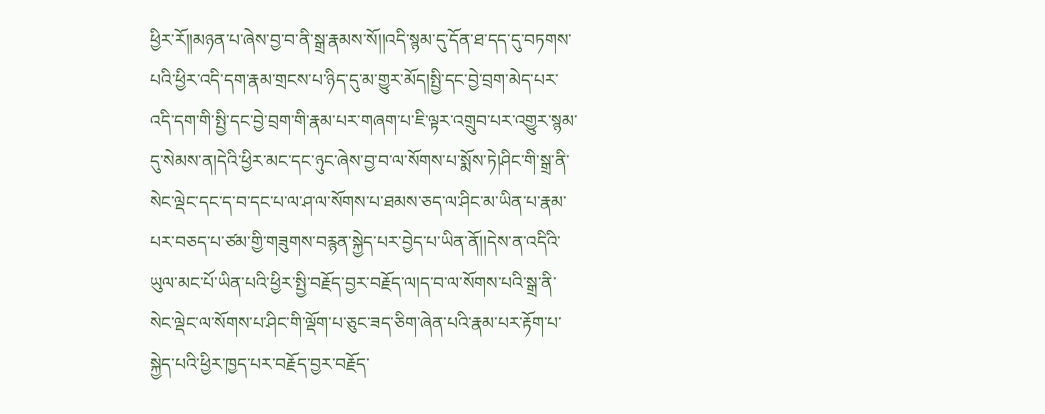ཕྱིར་རོ།།མཉན་པ་ཞེས་བྱ་བ་ནི་སྒྲ་རྣམས་སོ།།འདི་སྙམ་དུ་དོན་ཐ་དད་དུ་བཏགས་པའི་ཕྱིར་འདི་དག་རྣམ་གྲངས་པ་ཉིད་དུ་མ་གྱུར་མོད།སྤྱི་དང་བྱེ་བྲག་མེད་པར་འདི་དག་གི་སྤྱི་དང་བྱེ་བྲག་གི་རྣམ་པར་གཞག་པ་ཇི་ལྟར་འགྲུབ་པར་འགྱུར་སྙམ་དུ་སེམས་ན།དེའི་ཕྱིར་མང་དང་ཉུང་ཞེས་བྱ་བ་ལ་སོགས་པ་སྨོས་ཏེ།ཤིང་གི་སྒྲ་ནི་སེང་ལྡེང་དང་ད་བ་དང་པ་ལ་ཤ་ལ་སོགས་པ་ཐམས་ཅད་ལ་ཤིང་མ་ཡིན་པ་རྣམ་པར་བཅད་པ་ཙམ་གྱི་གཟུགས་བརྙན་སྐྱེད་པར་བྱེད་པ་ཡིན་ནོ།།དེས་ན་འདིའི་ཡུལ་མང་པོ་ཡིན་པའི་ཕྱིར་སྤྱི་བརྗོད་བྱར་བརྗོད་ལ།ད་བ་ལ་སོགས་པའི་སྒྲ་ནི་སེང་ལྡེང་ལ་སོགས་པ་ཤིང་གི་ལྡོག་པ་ཅུང་ཟད་ཅིག་ཞེན་པའི་རྣམ་པར་རྟོག་པ་སྐྱེད་པའི་ཕྱིར་ཁྱད་པར་བརྗོད་བྱར་བརྗོད་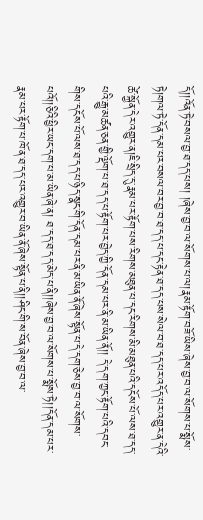དོ།།འོན་ཏེ་བསལ་བྱ་ཐ་དད་པས། །ཞེས་བྱ་བ་ལ་སོགས་པ་ལ།རྣམ་རྟོག་བཟོ་ཡིས་ཞེས་བྱ་བ་ལ་སོགས་པ་སྨོས་ཏེ།གལ་ཏེ་དོན་དམ་པར་བསལ་བར་བྱ་བ་ཐ་དད་པ་དང་རྟེན་ཐ་དད་པས་སེལ་བ་ཐ་དད་པར་འདོད་པར་འགྱུར་ན་དེའི་ཚེ་སྐྱོན་དེར་འགྱུར་ན།ཇི་སྲིད་དུ་རྣམ་པར་རྟོག་པས་རིགས་མཐུན་པ་དང་རིགས་མི་མཐུན་པའི་དངོས་པོ་ལས་ཐ་དད་པའི་རྒྱུ་མཚན་ཅན་གྱི་ལྡོག་པ་ཐ་དད་པ་རྟོག་པར་བྱེད་ཀྱི་དོན་དམ་པར་ནི་མ་ཡིན་ནོ།། དེ་དག་ཀྱང་རྟོག་པའི་དབང་གིས་དངོས་པོ་ལས་ཐ་དད་པ་ཉིད་སྣང་གི་དོན་དམ་པར་ནི་མ་ཡིན་ནོ་ཞེས་སྟོན་པ་དེ་དག་ཅེས་བྱ་བ་ལ་སོགས་པའོ།།ཅིའི་ཕྱིར་ཡང་དག་པ་མ་ཡིན་ཞེ་ན། ཐ་དད་ཐ་དད་མེད་པ་ནི།།ཞེས་བྱ་བ་ལ་སོགས་པ་སྨོས་ཏེ།།དོན་དམ་པར་རྣམ་པར་རྟོག་པ་ཁོ་ན་ཐ་དད་པར་འགྱུར་བ་ཡིན་ནོ་ཞེས་སྟོན་པ་ནི།།ཤིང་གི་ས་བོན་ཞེས་བྱ་བ་ལ་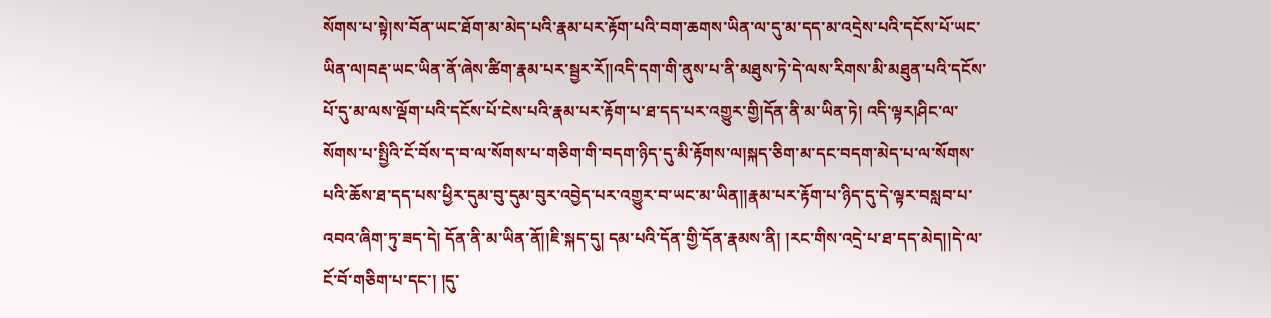སོགས་པ་སྟེ།ས་བོན་ཡང་ཐོག་མ་མེད་པའི་རྣམ་པར་རྟོག་པའི་བག་ཆགས་ཡིན་ལ་དུ་མ་དད་མ་འདྲེས་པའི་དངོས་པོ་ཡང་ཡིན་ལ།བརྡ་ཡང་ཡིན་ནོ་ཞེས་ཚིག་རྣམ་པར་སྦྱར་རོ།།འདི་དག་གི་ནུས་པ་ནི་མཐུས་ཏེ་དེ་ལས་རིགས་མི་མཐུན་པའི་དངོས་པོ་དུ་མ་ལས་ལྡོག་པའི་དངོས་པོ་ངེས་པའི་རྣམ་པར་རྟོག་པ་ཐ་དད་པར་འགྱུར་གྱི།དོན་ནི་མ་ཡིན་ཏེ། འདི་ལྟར།ཤིང་ལ་སོགས་པ་སྤྱིའི་ངོ་བོས་ད་བ་ལ་སོགས་པ་གཅིག་གི་བདག་ཉིད་དུ་མི་རྟོགས་ལ།སྐད་ཅིག་མ་དང་བདག་མེད་པ་ལ་སོགས་པའི་ཆོས་ཐ་དད་པས་ཕྱིར་དུམ་བུ་དུམ་བུར་འབྱེད་པར་འགྱུར་བ་ཡང་མ་ཡིན།།རྣམ་པར་རྟོག་པ་ཉིད་དུ་དེ་ལྟར་བསླབ་པ་འབའ་ཞིག་ཏུ་ཟད་དེ། དོན་ནི་མ་ཡིན་ནོ།།ཇི་སྐད་དུ། དམ་པའི་དོན་གྱི་དོན་རྣམས་ནི། །རང་གིས་འདྲེ་པ་ཐ་དད་མེད།།དེ་ལ་ངོ་བོ་གཅིག་པ་དང་། །དུ་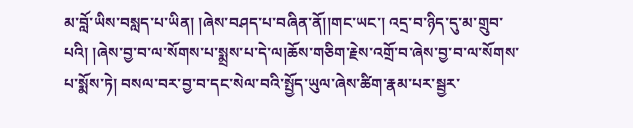མ་བློ་ཡིས་བསླད་པ་ཡིན། །ཞེས་བཤད་པ་བཞིན་ནོ།།གང་ཡང་། འདྲ་བ་ཉིད་དུ་མ་གྲུབ་པའི། །ཞེས་བྱ་བ་ལ་སོགས་པ་སྨྲས་པ་དེ་ལ།ཆོས་གཅིག་རྗེས་འགྲོ་བ་ཞེས་བྱ་བ་ལ་སོགས་པ་སྨོས་ཏེ། བསལ་བར་བྱ་བ་དང་སེལ་བའི་སྤྱོད་ཡུལ་ཞེས་ཚིག་རྣམ་པར་སྦྱར་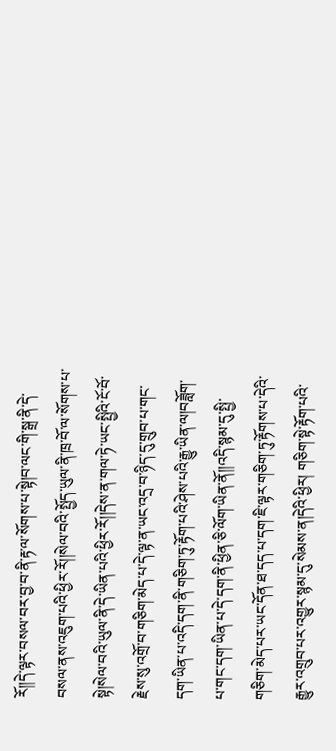རོ།།དེ་ལྟར་བསལ་བར་བྱ་བ་ནི་རྟ་ལ་སོགས་པ་སྟེ།བ་ལང་གི་སྒྲ་ནི་དེ་བསལ་ནས་འཇུག་པའི་ཕྱིར་རོ།།སེལ་བའི་སྤྱོད་ཡུལ་ནི་ཁྲ་བོ་ལ་སོགས་པ་སྟེ།སེལ་བའི་ཡུལ་ནི་དེ་ཡིན་པའི་ཕྱིར་རོ།།དེས་ན་གལ་ཏེ་ཡང་སྤྱིའི་ངོ་བོ་རྗེས་སུ་འགྲོ་བ་གཅིག་མེད་པ་དེ་ལྟ་ན་ཡང་འདྲ་བ་ཉིད་དུ་གྲུབ་པ་གང་དག་ཡིན་པ་འདི་དག་ནི་གཅིག་ཏུ་རྟོག་པའི་ཤེས་པའི་རྒྱུ་ཡིན་ལ།བཟློག་པ་གང་དག་ཡིན་པ་དེ་དག་ནི་ཕྱིན་ཅི་ལོག་ཡིན་ནོ།།འདི་སྙམ་དུ་སྤྱི་གཅིག་མེད་པར་ཡང་དོན་ཐ་དད་པ་དག་ཇི་ལྟར་གཅིག་ཏུ་རྟོགས་པ་དེའི་རྒྱུར་འགྲུབ་པར་འགྱུར་སྙམ་དུ་སེམས་ན།དེའི་ཕྱིར། གཅིག་སྟེ་རྟོག་པའི་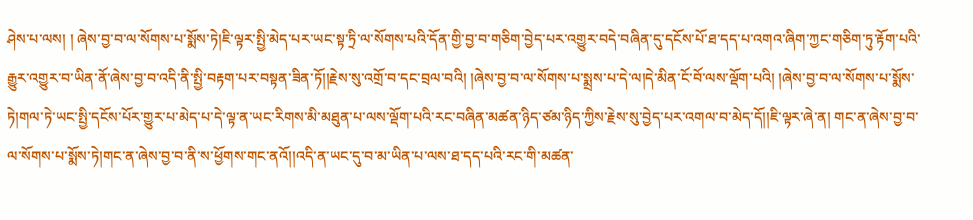ཤེས་པ་ལས། ། ཞེས་བྱ་བ་ལ་སོགས་པ་སྨོས་ཏེ།ཇི་ལྟར་སྤྱི་མེད་པར་ཡང་སྟ་ཏྲི་ལ་སོགས་པའི་དོན་གྱི་བྱ་བ་གཅིག་བྱེད་པར་འགྱུར་བདེ་བཞིན་དུ་དངོས་པོ་ཐ་དད་པ་འགའ་ཞིག་ཀྱང་གཅིག་ཏུ་རྟོག་པའི་རྒྱུར་འགྱུར་བ་ཡིན་ནོ་ཞེས་བྱ་བ་འདི་ནི་སྤྱི་བརྟག་པར་བསྟན་ཟིན་ཏོ།།རྗེས་སུ་འགྲོ་བ་དང་བྲལ་བའི། །ཞེས་བྱ་བ་ལ་སོགས་པ་སྨྲས་པ་དེ་ལ།དེ་མིན་ངོ་བོ་ལས་ལྡོག་པའི། །ཞེས་བྱ་བ་ལ་སོགས་པ་སྨོས་ཏེ།གལ་ཏེ་ཡང་སྤྱི་དངོས་པོར་གྱུར་པ་མེད་པ་དེ་ལྟ་ན་ཡང་རིགས་མི་མཐུན་པ་ལས་ལྡོག་པའི་རང་བཞིན་མཚན་ཉིད་ཙམ་ཉིད་ཀྱིས་རྗེས་སུ་བྱེད་པར་འགལ་བ་མེད་དོ།།ཇི་ལྟར་ཞེ་ན། གང་ན་ཞེས་བྱ་བ་ལ་སོགས་པ་སྨོས་ཏེ།གང་ན་ཞེས་བྱ་བ་ནི་ས་ཕྱོགས་གང་ནའོ།།འདི་ན་ཡང་དུ་བ་མ་ཡིན་པ་ལས་ཐ་དད་པའི་རང་གི་མཚན་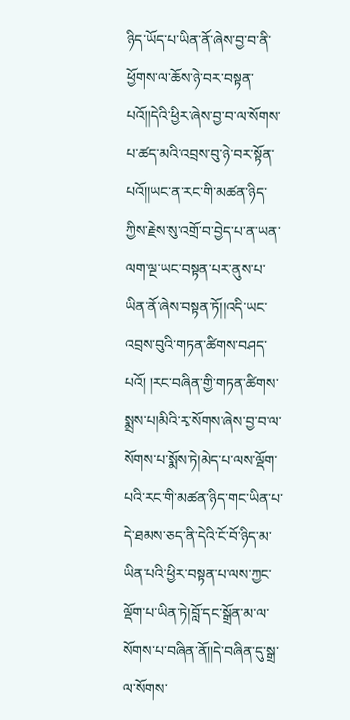ཉིད་ཡོད་པ་ཡིན་ནོ་ཞེས་བྱ་བ་ནི་ཕྱོགས་ལ་ཆོས་ཉེ་བར་བསྟན་པའོ།།དེའི་ཕྱིར་ཞེས་བྱ་བ་ལ་སོགས་པ་ཚད་མའི་འབྲས་བུ་ཉེ་བར་སྟོན་པའོ།།ཡང་ན་རང་གི་མཚན་ཉིད་ཀྱིས་རྗེས་སུ་འགྲོ་བ་བྱེད་པ་ན་ཡན་ལག་ལྔ་ཡང་བསྟན་པར་ནུས་པ་ཡིན་ནོ་ཞེས་བསྟན་ཏོ།།འདི་ཡང་འབྲས་བུའི་གཏན་ཚིགས་བཤད་པའོ། །རང་བཞིན་གྱི་གཏན་ཚིགས་སྨྲས་པ།མིའི་རྭ་སོགས་ཞེས་བྱ་བ་ལ་སོགས་པ་སྨོས་ཏེ།མེད་པ་ལས་ལྡོག་པའི་རང་གི་མཚན་ཉིད་གང་ཡིན་པ་དེ་ཐམས་ཅད་ནི་དེའི་ངོ་བོ་ཉིད་མ་ཡིན་པའི་ཕྱིར་བསྟན་པ་ལས་ཀྱང་ལྡོག་པ་ཡིན་ཏེ།བློ་དང་སྒྲོན་མ་ལ་སོགས་པ་བཞིན་ནོ།།དེ་བཞིན་དུ་སྒྲ་ལ་སོགས་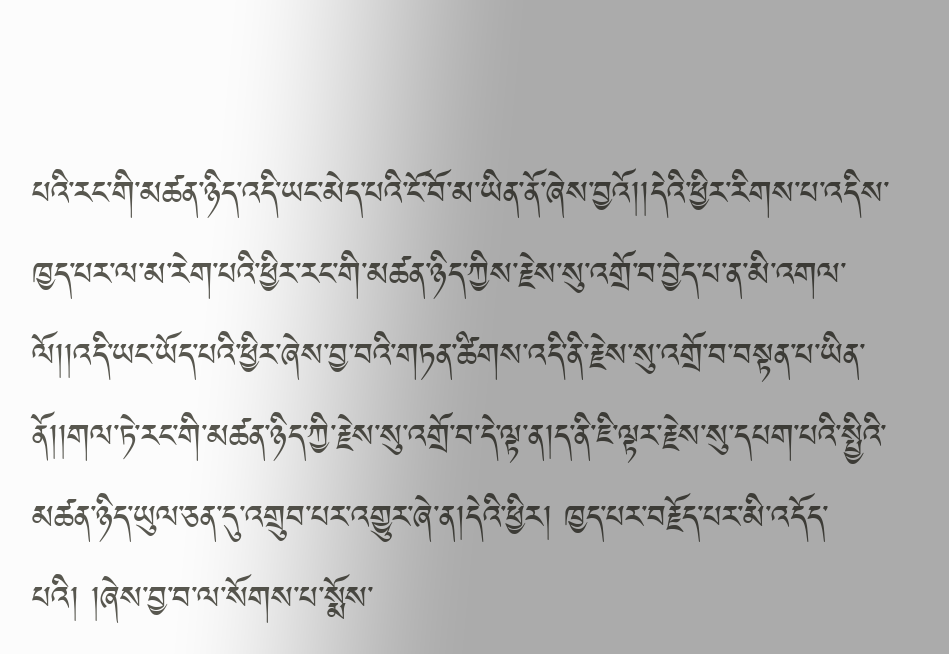པའི་རང་གི་མཚན་ཉིད་འདི་ཡང་མེད་པའི་ངོ་བོ་མ་ཡིན་ནོ་ཞེས་བྱའོ།།དེའི་ཕྱིར་རིགས་པ་འདིས་ཁྱད་པར་ལ་མ་རེག་པའི་ཕྱིར་རང་གི་མཚན་ཉིད་ཀྱིས་རྗེས་སུ་འགྲོ་བ་བྱེད་པ་ན་མི་འགལ་ལོ།།འདི་ཡང་ཡོད་པའི་ཕྱིར་ཞེས་བྱ་བའི་གཏན་ཚིགས་འདི་ནི་རྗེས་སུ་འགྲོ་བ་བསྟན་པ་ཡིན་ནོ།།གལ་ཏེ་རང་གི་མཚན་ཉིད་ཀྱི་རྗེས་སུ་འགྲོ་བ་དེ་ལྟ་ན།ད་ནི་ཇི་ལྟར་རྗེས་སུ་དཔག་པའི་སྤྱིའི་མཚན་ཉིད་ཡུལ་ཅན་དུ་འགྲུབ་པར་འགྱུར་ཞེ་ན།དེའི་ཕྱིར། ཁྱད་པར་བརྗོད་པར་མི་འདོད་པའི། །ཞེས་བྱ་བ་ལ་སོགས་པ་སྨོས་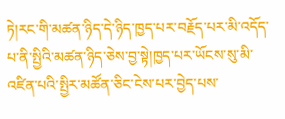ཏེ།རང་གི་མཚན་ཉིད་དེ་ཉིད་ཁྱད་པར་བརྗོད་པར་མི་འདོད་པ་ནི་སྤྱིའི་མཚན་ཉིད་ཅེས་བྱ་སྟེ།ཁྱད་པར་ཡོངས་སུ་མི་འཛིན་པའི་སྤྱིར་མཚོན་ཅིང་ངེས་པར་བྱེད་པས་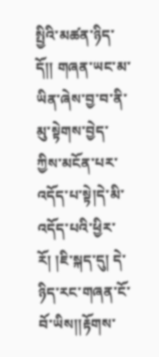སྤྱིའི་མཚན་ཉིད་དོ།། གཞན་ཡང་མ་ཡིན་ཞེས་བྱ་བ་ནི་མུ་སྟེགས་བྱེད་ཀྱིས་མངོན་པར་འདོད་པ་སྟེ།དེ་མི་འདོད་པའི་ཕྱིར་རོ། །ཇི་སྐད་དུ། དེ་ཉིད་རང་གཞན་ངོ་བོ་ཡིས།།རྟོགས་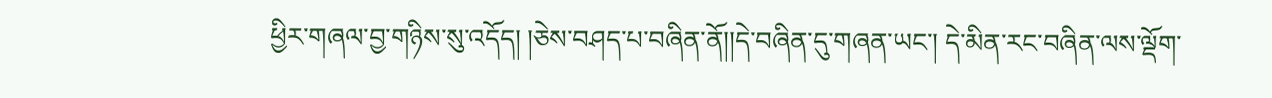ཕྱིར་གཞལ་བྱ་གཉིས་སུ་འདོད། །ཅེས་བཤད་པ་བཞིན་ནོ།།དེ་བཞིན་དུ་གཞན་ཡང་། དེ་མིན་རང་བཞིན་ལས་ལྡོག་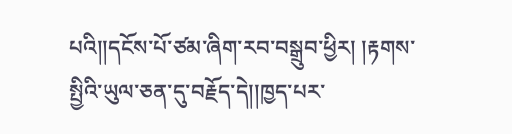པའི།།དངོས་པོ་ཙམ་ཞིག་རབ་བསྒྲུབ་ཕྱིར། །རྟགས་སྤྱིའི་ཡུལ་ཅན་དུ་བརྗོད་དེ།།ཁྱད་པར་